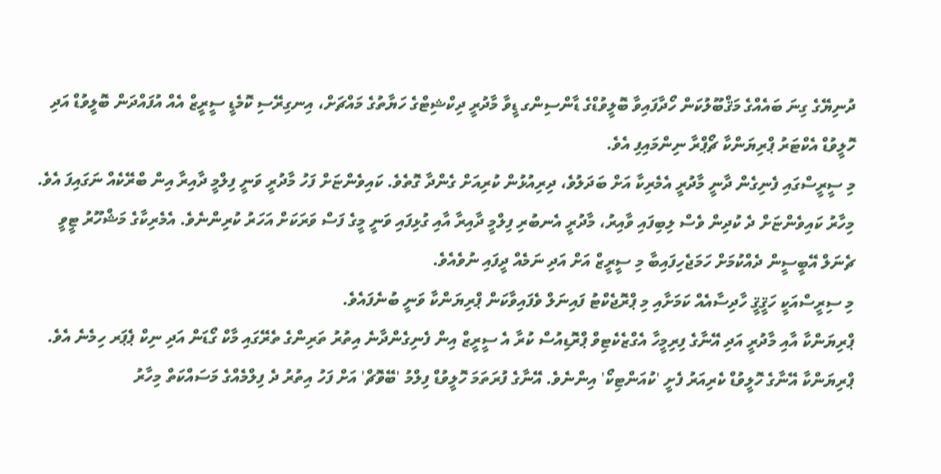ދުނިޔޭގެ ގިނަ ބައެއްގެ މަޤްބޫލުކަން ހޯދާފައިވާ ބޮލީވުޑްގެ ޑާންސިންގ ޑީވާ މާދުރީ ދިކްޝިޓްގެ ހަޔާތުގެ މައްޗަށް، އިނގިރޭސި ކޮމެޑީ ސީރީޒް އެއް އުފައްދަން ބޮލީވުޑް އަދި ހޮލީވުޑް އެކްޓަރު ޕްރިޔަންކާ ޗޯޕްރާ ނިންމައިފި އެވެ.
މި ސީރީސްގައި ފެނިގެން ދާނީ މާދުރީ އެމެރިކާ އަށް ބަދަލުވެ، ދިރިއުޅުން ކުރިއަށް ގެންދާ ގޮތެވެ. ކައިވެންޏަށް ފަހު މާދުރީ ވަނީ ފިލްމީ ދާއިރާ އިން ބްރޭކެއް ނަގައިފަ އެވެ.
މިހާރު ކައިވެންޏަށް ދެ ކުދިން ވެސް ލިބިފައި ވާއިރު، މާދުރީ އެނބުރި ފިލްމީ ދާއިރާ އާއި ގުޅިފައި ވަނީ މީގެ ފަސް ވަރަކަށް އަހަރު ކުރިންނެވެ. އެމެރިކާގެ މަޝްހޫރު ޓީވީ ޗެނަލް އޭބީސީން ދެއްކުމަށް ހަމަޖެހިފައިބާ މި ސީރީޒް އަށް އަދި ނަމެއް ދީފައި ނުވެއެވެ.
މި ސިރީސްއަކީ ހަޤީޤީ ހާދިސާއެއް ކަމަށާއި މި ޕްރޮޖެކްޓު ފައިނަލް ވެފައިވާކަން ޕްރިޔަންކާ ވަނީ ބުނެފައެވެ.
ޕްރިޔަންކާ އާއި މާދުރީ އަދި އޭނާގެ ފިރިމީހާ އެގްޒެކެޓިވް ޕްރޮޑިއުސް ކުރާ އެ ސީރީޒް އިން ފެނިގެންދާނެ އިތުރު ތަރިންގެ ތެރޭގައި މާކް ގޯޑަން އަދި ނިކް ޕެޕަރ ހިމެނެ އެވެ.
ޕްރިޔަންކާ އޭނާގެ ހޮލީވުޑް ކެރިއަރު ފެށީ 'ކުއަންޓިކޯ' އިންނެވެ. އޭނާގެ ފުރަތަމަ ހޮލީވުޑް ފިލްމު 'ބޭވޮޗް' އަށް ފަހު އިތުރު ދެ ފިލްމެއްގެ މަސައްކަތް މިހާރު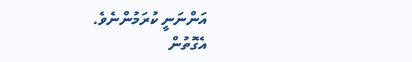އަންނަނީ ކުރަމުންނެވެ.
އެގޮތުން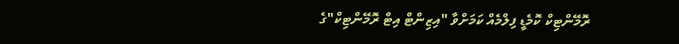ރޮމޭންޓިކް ކޮމެޑީ ފިލްމެއް ކަމަށްވާ "އިޒިންޓް އިޓް ރޮމޭންޓިކް"ގެ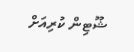ޝޫޓިން ކުރިއަށް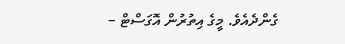ގެންދެއެވެ. މީގެ އިތުރުން އޮގަސްޓް –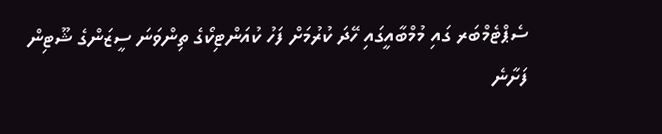ސެޕްޓެމްބަރ ގައި މުމްބާއީގައި ހޭދަ ކުރުމަށް ފަހު ކުއަންޓިކޯގެ ތިންވަނަ ސީޒަންގެ ޝޫޓިން ފަށާނެ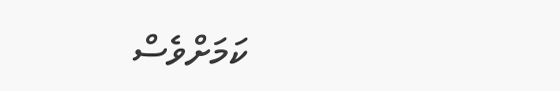ކަމަށްވެސް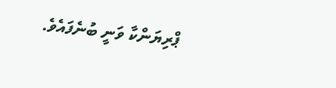ޕްރިޔަންކާ ވަނީ ބުނެފައެވެ.